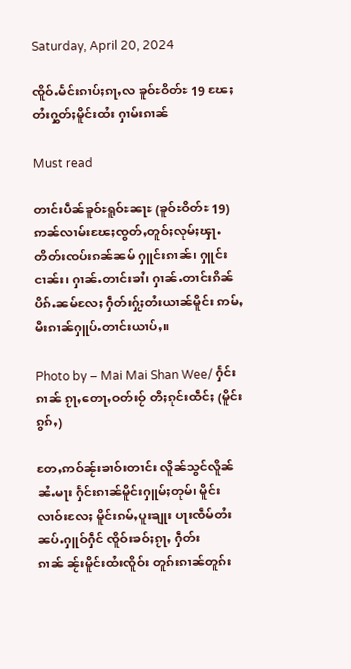Saturday, April 20, 2024

ၸိူဝ်ႉမႅင်းၵၢပ်ႈၵႃႇလ ၶူဝ်ႊဝိတ်ႊ 19 ၽႄႈ တႆးႁွတ်ႈမိူင်းထႆး ႁၢမ်းၵၢၼ်

Must read

တၢင်းပဵၼ်ၶူဝ်ႊရူဝ်ႊၼႃႊ (ၶူဝ်ႊဝိတ်ႊ 19) ဢၼ်လၢမ်းၽႄႈၸွတ်ႇတူဝ်ႈလုမ်ႈၾႃႉ တိတ်းၸပ်းၵၼ်ၼမ် ႁူင်းၵၢၼ်၊ ႁူင်း ငၢၼ်း၊ ႁၢၼ်ႉတၢင်းၶၢႆ၊ ႁၢၼ်ႉတၢင်းၵိၼ် ပိၵ်ႉၼမ်လႄႈ ႁဵတ်းႁႂ်ႈတႆးယၢၼ်မိူင်း ဢမ်ႇမီးၵၢၼ်ႁူပ်ႉတၢင်းယၢပ်ႇ။

Photo by – Mai Mai Shan Wee/ ႁႅင်းၵၢၼ် ၵႂႃႇတေႃႇဝတ်းဝႂ် တီႈၵုင်းထဵင်ႈ (မိူင်းၵွၵ်ႇ)

တႄႇဢဝ်ၼႂ်းၶၢဝ်းတၢင်း လိူၼ်သွင်လိူၼ်ၼႆႉမႃး ႁႅင်းၵၢၼ်မိူင်းႁူမ်ႈတုမ်၊ မိူင်းလၢဝ်းလႄႈ မိူင်းၵမ်ႇပူးၶျုး ပႃးၸဵမ်တႆး ၼပ်ႉႁူဝ်ႁဵင် ၸိူဝ်းၶဝ်ႈၵႂႃႇ ႁဵတ်းၵၢၼ် ၼႂ်းမိူင်းထႆးၸိူဝ်း တူၵ်းၵၢၼ်တူၵ်း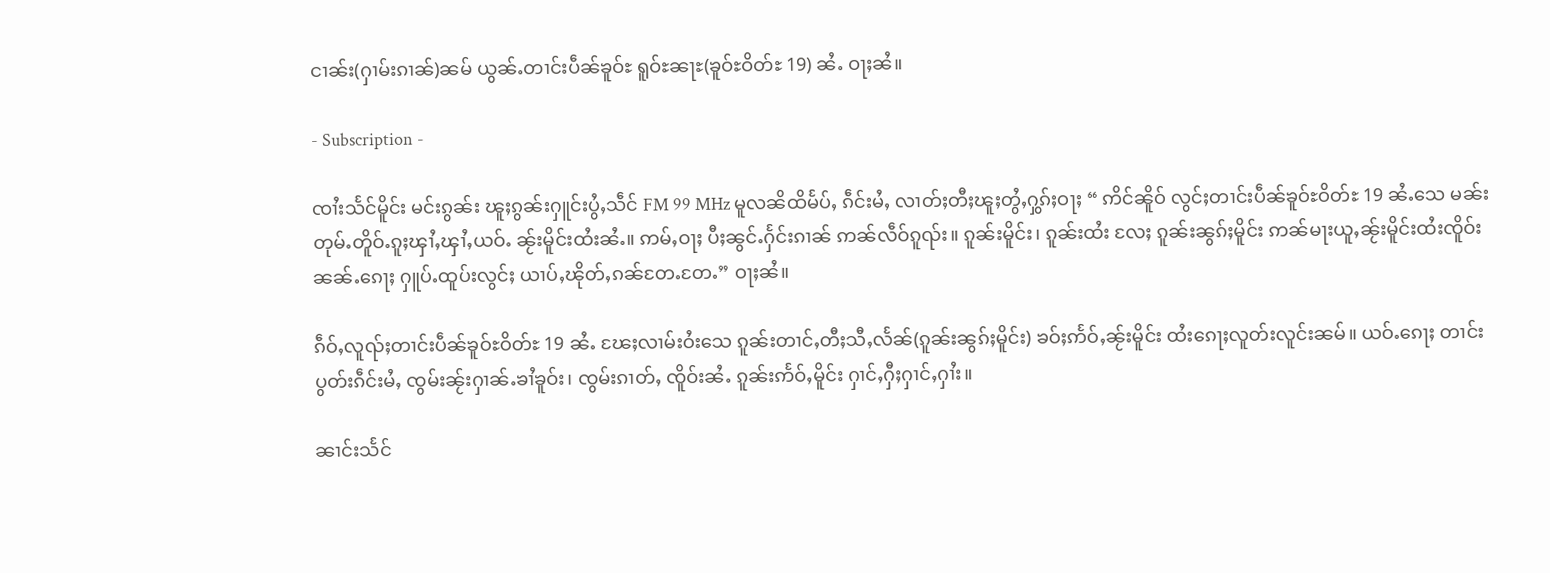ငၢၼ်း(ႁၢမ်းၵၢၼ်)ၼမ် ယွၼ်ႉတၢင်းပဵၼ်ၶူဝ်ႊ ရူဝ်ႊၼႃႊ(ၶူဝ်ႊဝိတ်ႊ 19) ၼႆႉ ဝႃႈၼႆ။

- Subscription -

ၸၢႆးသႅင်မိူင်း မင်းၵွၼ်း ၽူႈၵွၼ်းႁူင်းပွႆႇသဵင် FM 99 MHz မူလၼိထိမႅပ်ႇ ၵဵင်းမႆႇ လၢတ်ႈတီႈၽူႈတွႆႇႁွၵ်ႈဝႃႈ “ ဢိင်ၼိူဝ် လွင်ႈတၢင်းပဵၼ်ၶူဝ်ႊဝိတ်ႊ 19 ၼႆႉသေ မၼ်းတုမ်ႉတိူဝ်ႉၵူႈၾၢႆႇၾၢႆႇယဝ်ႉ ၼႂ်းမိူင်းထႆးၼႆႉ။ ဢမ်ႇဝႃႈ ပီႈၼွင်ႉႁႅင်းၵၢၼ် ဢၼ်လဵဝ်ၵူၺ်း။ ၵူၼ်းမိူင်း၊ ၵူၼ်းထႆး လႄႈ ၵူၼ်းၼွၵ်ႈမိူင်း ဢၼ်မႃးယူႇၼႂ်းမိူင်းထႆးၸိူဝ်းၼၼ်ႉၵေႃႈ ႁူပ်ႉထူပ်းလွင်ႈ ယၢပ်ႇၽိုတ်ႇၵၼ်တႄႉတႄႉ” ဝႃႈၼႆ။

ၵဵဝ်ႇလူၺ်ႈတၢင်းပဵၼ်ၶူဝ်ႊဝိတ်ႊ 19 ၼႆႉ ၽႄႈလၢမ်းဝႆးသေ ၵူၼ်းတၢင်ႇတီႈသီႇလႅၼ်(ၵူၼ်းၼွၵ်ႈမိူင်း) ၶဝ်ႈဢႅဝ်ႇၼႂ်းမိူင်း ထႆးၵေႃႈလူတ်းလူင်းၼမ်။ ယဝ်ႉၵေႃႈ တၢင်းပွတ်းၵဵင်းမႆႇ ၸွမ်းၼႂ်းႁၢၼ်ႉၶၢႆၶူဝ်း၊ ၸွမ်းၵၢတ်ႇ ၸိူဝ်းၼႆႉ ၵူၼ်းဢႅဝ်ႇမိူင်း ႁၢင်ႇႁီႈႁၢင်ႇႁၢႆး။

ၼၢင်းသႅင်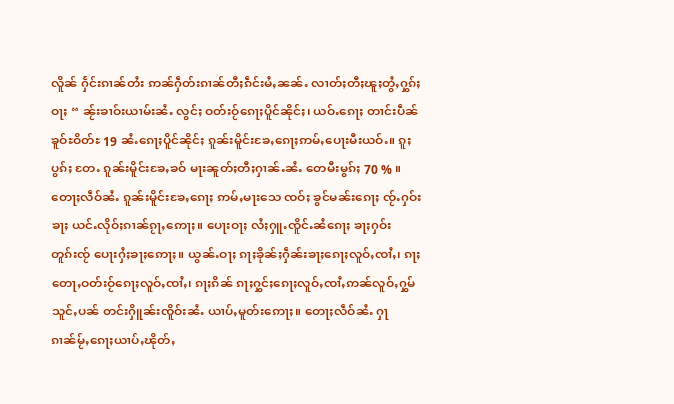လိူၼ် ႁႅင်းၵၢၼ်တႆး ဢၼ်ႁဵတ်းၵၢၼ်တီႈၵဵင်းမႆႇၼၼ်ႉ လၢတ်ႈတီႈၽူႈတွႆႇႁွၵ်ႈဝႃႈ “ ၼႂ်းၶၢဝ်းယၢမ်းၼႆႉ လွင်ႈ ဝတ်းဝႂ်ၵေႃႈပိူင်ၼိုင်ႈ၊ ယဝ်ႉၵေႃႈ တၢင်းပဵၼ်ၶူဝ်ႊဝိတ်ႊ 19 ၼႆႉၵေႃႈပိူင်ၼိုင်ႈ ၵူၼ်းမိူင်းၶႄႇၵေႃႈဢမ်ႇပေႃးမီးယဝ်ႉ။ ၵူႈပွၵ်ႈ တႄႉ ၵူၼ်းမိူင်းၶႄႇၶဝ် မႃးၼူတ်ႈတီႈႁၢၼ်ႉၼႆႉ တေမီးမွၵ်ႈ 70 % ။ တေႃႈလဵဝ်ၼႆႉ ၵူၼ်းမိူင်းၶႄႇၵေႃႈ ဢမ်ႇမႃးသေ ၸဝ်ႈ ၶွင်မၼ်းၵေႃႈ ၸႂ်ႉႁဝ်းၶႃႈ ယင်ႉလိုဝ်ႈၵၢၼ်ၵႂႃႇဢေႃႈ။ ပေႃးဝႃႈ လႆႈႁူႉၸိူင်ႉၼႆၵေႃႈ ၶႃႈႁဝ်းတူၵ်းၸႂ် ပေႃးႁႆႈၶႃႈဢေႃႈ။ ယွၼ်ႉဝႃႈ ၵႃႈၶိုၼ်ႈႁဵၼ်းၶႃႈၵေႃႈလူဝ်ႇၸၢႆႇ၊ ၵႃႈတေႃႇဝတ်းဝႂ်ၵေႃႈလူဝ်ႇၸၢႆႇ၊ ၵႃႈၵိၼ် ၵႃႈႁွင်ႈၵေႃႈလူဝ်ႇၸၢႆႇဢၼ်လူဝ်ႇႁွမ် သူင်ႇပၼ် တင်းႁိူၼ်းၸိူဝ်းၼႆႉ ယၢပ်ႇမူတ်းဢေႃႈ။ တေႃႈလဵဝ်ၼႆႉ ႁႃၵၢၼ်မႂ်ႇၵေႃႈယၢပ်ႇၽိုတ်ႇ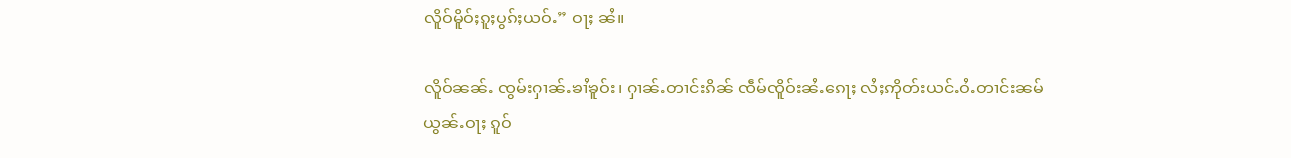လိူဝ်မိူဝ်ႈၵူႈပွၵ်ႈယဝ်ႉ” ဝႃႈ ၼႆ။

လိူဝ်ၼၼ်ႉ ၸွမ်းႁၢၼ်ႉၶၢႆၶူဝ်း၊ ႁၢၼ်ႉတၢင်းၵိၼ် ၸဵမ်ၸိူဝ်းၼႆႉၵေႃႈ လႆႈဢိုတ်းယင်ႉဝႆႉတၢင်းၼမ် ယွၼ်ႉဝႃႈ ၵူဝ်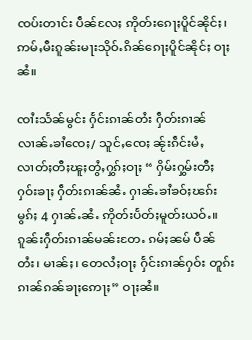ၸပ်းတၢင်း ပဵၼ်လႄႈ ဢိုတ်းၵေႃႈပိူင်ၼိုင်ႈ၊ ဢမ်ႇမီးၵူၼ်းမႃးသိုဝ်ႉၵိၼ်ၵေႃႈပိူင်ၼိုင်ႈ ဝႃႈၼႆ။

ၸၢႆးသႅၼ်မွင်း ႁႅင်းၵၢၼ်တႆး ႁဵတ်းၵၢၼ်လၢၼ်ႉၶၢႆၸေႈ/ သူင်ႇၸေႈ ၼႂ်းၵဵင်းမႆႇ လၢတ်ႈတီႈၽူႈတွႆႇႁွၵ်ႈဝႃႈ “ ႁိမ်းႁွမ်းတီႈ ႁဝ်းၶႃႈ ႁဵတ်းၵၢၼ်ၼႆႉ ႁၢၼ်ႉၶၢႆၶဝ်ႈၽၵ်း မွၵ်ႈ 4 ႁၢၼ်ႉၼႆႉ ဢိုတ်းပႅတ်ႈမူတ်းယဝ်ႉ။ ၵူၼ်းႁဵတ်းၵၢၼ်မၼ်းတႄႉ ၵမ်ႈၼမ် ပဵၼ်တႆး၊ မၢၼ်ႈ၊ တေလႆႈဝႃႈ ႁႅင်းၵၢၼ်ႁဝ်း တူၵ်းၵၢၼ်ၵၼ်ၶႃႈဢေႃႈ” ဝႃႈၼႆ။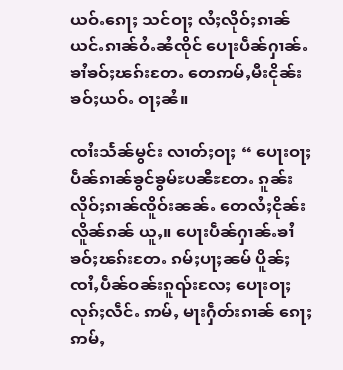ယဝ်ႉၵေႃႈ သင်ဝႃႈ လႆႈလိုဝ်ႈၵၢၼ် ယင်ႉၵၢၼ်ဝႆႉၼႆၸိုင် ပေႃးပဵၼ်ႁၢၼ်ႉၶၢႆၶဝ်ႈၽၵ်းတႄႉ တေဢမ်ႇမီးငိုၼ်းၶဝ်ႈယဝ်ႉ ဝႃႈၼႆ။

ၸၢႆးသႅၼ်မွင်း လၢတ်ႈဝႃႈ “ ပေႃးဝႃႈပဵၼ်ၵၢၼ်ၶွင်ၶွမ်ႊပၼီႊတႄႉ ၵူၼ်းလိုဝ်ႈၵၢၼ်ၸိူဝ်းၼၼ်ႉ တေလႆႈငိုၼ်းလိူၼ်ၵၼ် ယူႇ။ ပေႃးပဵၼ်ႁၢၼ်ႉၶၢႆၶဝ်ႈၽၵ်းတႄႉ ၵမ်ႈပႃႈၼမ် ပိူၼ်ႈၸၢႆႇပဵၼ်ဝၼ်းၵူၺ်းလႄႈ ပေႃးဝႃႈလုၵ်ႈလဵင်ႉ ဢမ်ႇ မႃးႁဵတ်းၵၢၼ် ၵေႃႈဢမ်ႇ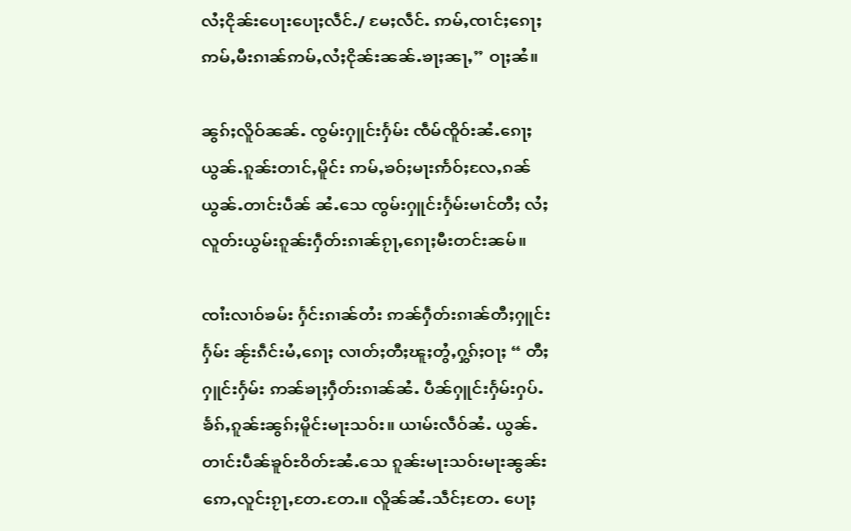လႆႈငိုၼ်းပေႃးပေႃႈလဵင်ႉ/ မႄႈလဵင်ႉ ဢမ်ႇၸၢင်ႈၵေႃႈဢမ်ႇမီးၵၢၼ်ဢမ်ႇလႆႈငိုၼ်းၼၼ်ႉၶႃႈၼႃႇ” ဝႃႈၼႆ။

ၼွၵ်ႈလိူဝ်ၼၼ်ႉ ၸွမ်းႁူင်းႁႅမ်း ၸဵမ်ၸိူဝ်းၼႆႉၵေႃႈ ယွၼ်ႉၵူၼ်းတၢင်ႇမိူင်း ဢမ်ႇၶဝ်ႈမႃးဢႅဝ်ႈလႄႇၵၼ် ယွၼ်ႉတၢင်းပဵၼ် ၼႆႉသေ ၸွမ်းႁူင်းႁႅမ်းမၢင်တီႈ လႆႈလူတ်းယွမ်းၵူၼ်းႁဵတ်းၵၢၼ်ၵႂႃႇၵေႃႈမီးတင်းၼမ်။

ၸၢႆးလၢဝ်ၶမ်း ႁႅင်းၵၢၼ်တႆး ဢၼ်ႁဵတ်းၵၢၼ်တီႈႁူင်းႁႅမ်း ၼႂ်းၵဵင်းမႆႇၵေႃႈ လၢတ်ႈတီႈၽူႈတွႆႇႁွၵ်ႈဝႃႈ “ တီႈႁူင်းႁႅမ်း ဢၼ်ၶႃႈႁဵတ်းၵၢၼ်ၼႆႉ ပဵၼ်ႁူင်းႁႅမ်းႁပ်ႉၶႅၵ်ႇၵူၼ်းၼွၵ်ႈမိူင်းမႃးသဝ်း။ ယၢမ်းလဵဝ်ၼႆႉ ယွၼ်ႉတၢင်းပဵၼ်ၶူဝ်ႊဝိတ်ႊၼႆႉသေ ၵူၼ်းမႃးသဝ်းမႃးၼွၼ်း ဢေႇလူင်းၵႂႃႇတႄႉတႄႉ။ လိူၼ်ၼႆႉသဵင်ႈတႄႉ ပေႃႈ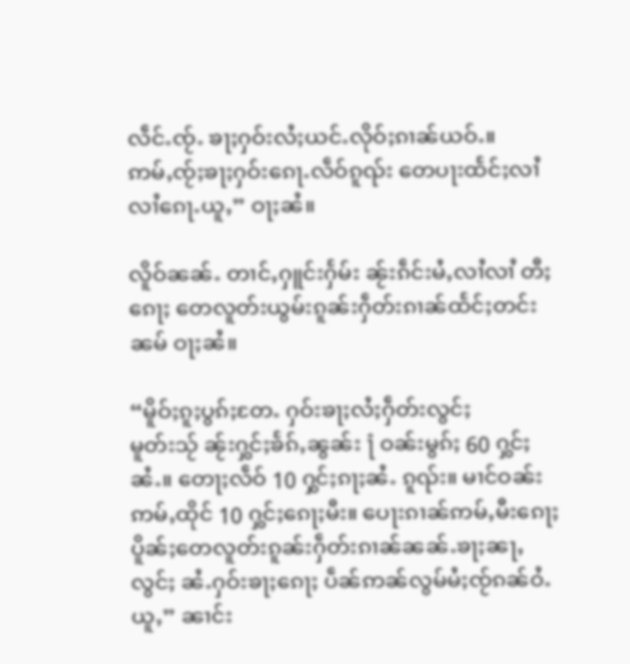လဵင်ႉၸႂ်ႉ ၶႃႈႁဝ်းလႆႈယင်ႉလိုဝ်ႈၵၢၼ်ယဝ်ႉ။ ဢမ်ႇၸႂ်ႈၶႃႈႁဝ်းၵေႃႉလဵဝ်ၵူၺ်း တေပႃးထႅင်ႈလၢႆလၢႆၵေႃႉယူႇ” ဝႃႈၼႆ။

လိူဝ်ၼၼ်ႉ တၢင်ႇႁူင်းႁႅမ်း ၼႂ်းၵဵင်းမႆႇလၢႆလၢႆ တီႈၵေႃႈ တေလူတ်းယွမ်းၵူၼ်းႁဵတ်းၵၢၼ်ထႅင်ႈတင်းၼမ် ဝႃႈၼႆ။

“မိူဝ်ႈၵူႈပွၵ်ႈတႄႉ ႁဝ်းၶႃႈလႆႈႁဵတ်းလွင်ႈမူတ်းသႂ် ၼႂ်းႁွင်ႈၶႅၵ်ႇၼွၼ်း ႞ ဝၼ်းမွၵ်ႈ 60 ႁွင်ႈၼႆႉ။ တေႃႈလဵဝ် 10 ႁွင်ႈၵႃႈၼႆႉ ၵူၺ်း။ မၢင်ဝၼ်း ဢမ်ႇထိုင် 10 ႁွင်ႈၵေႃႈမီး။ ပေႃးၵၢၼ်ဢမ်ႇမီးၵေႃႈ ပိူၼ်ႈတေလူတ်းၵူၼ်းႁဵတ်းၵၢၼ်ၼၼ်ႉၶႃႈၼႃႇ လွင်ႈ ၼႆႉႁဝ်းၶႃႈၵေႃႈ ပဵၼ်ဢၼ်လွမ်မႆႈၸႂ်ၵၼ်ဝႆႉ ယူႇ” ၼၢင်း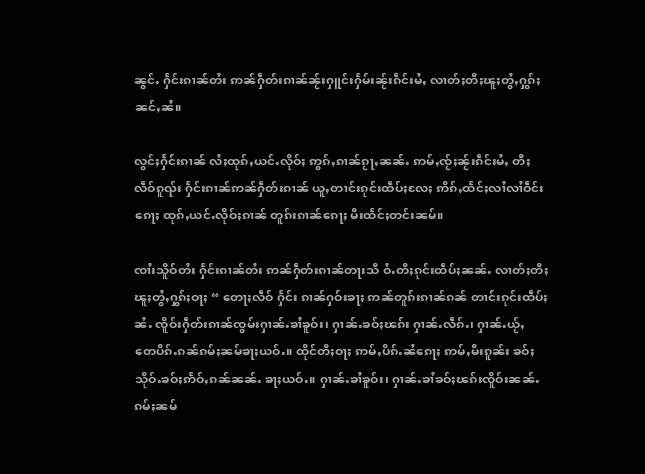ၼွင်ႉ ႁႅင်းၵၢၼ်တႆး ဢၼ်ႁဵတ်းၵၢၼ်ၼႂ်းႁူင်းႁႅမ်းၼႂ်းၵဵင်းမႆႇ လၢတ်ႈတီႈၽူႈတွႆႇႁွၵ်ႈၼင်ႇၼႆ။

လွင်ႈႁႅင်းၵၢၼ် လႆႈထုၵ်ႇယင်ႉလိုဝ်ႈ ဢွၵ်ႇၵၢၼ်ၵႂႃႇၼၼ်ႉ ဢမ်ႇၸႂ်ႈၼႂ်းၵဵင်းမႆႇ တီႈလဵဝ်ၵူၺ်း ႁႅင်းၵၢၼ်ဢၼ်ႁဵတ်းၵၢၼ် ယူႇတၢင်းၵုင်းထဵပ်ႈလႄႈ ဢိၵ်ႇထႅင်ႈလၢႆလၢႆဝဵင်းၵေႃႈ ထုၵ်ႇယင်ႉလိုဝ်ႈၵၢၼ် တူၵ်းၵၢၼ်ၵေႃႈ မီးထႅင်ႈတင်းၼမ်။

ၸၢႆးသိူဝ်တႆး ႁႅင်းၵၢၼ်တႆး ဢၼ်ႁဵတ်းၵၢၼ်တႃးသီ ဝႆႉတီႈၵုင်းထဵပ်ႈၼၼ်ႉ လၢတ်ႈတီႈၽူႈတွႆႇႁွၵ်ႈဝႃႈ “ တေႃႈလဵဝ် ႁႅင်း ၵၢၼ်ႁဝ်းၶႃႈ ဢၼ်တူၵ်းၵၢၼ်ၵၼ် တၢင်းၵုင်းထဵပ်ႈၼႆႉ ၸိူဝ်းႁဵတ်းၵၢၼ်ၸွမ်းႁၢၼ်ႉၶၢႆၶူဝ်း၊ ႁၢၼ်ႉၶဝ်ႈၽၵ်း ႁၢၼ်ႉလဵၵ်ႉ၊ ႁၢၼ်ႉယႂ်ႇ တေပိၵ်ႉၵၼ်ၵမ်ႈၼမ်ၶႃႈယဝ်ႉ။ ထိုင်တီႈဝႃႈ ဢမ်ႇပိၵ်ႉၼႆၵေႃႈ ဢမ်ႇမီးၵူၼ်း ၶဝ်ႈသိုဝ်ႉၶဝ်ႈဢႅဝ်ႇၵၼ်ၼၼ်ႉ ၶႃႈယဝ်ႉ။ ႁၢၼ်ႉၶၢႆၶူဝ်း၊ ႁၢၼ်ႉၶၢႆၶဝ်ႈၽၵ်းၸိူဝ်းၼၼ်ႉ ၵမ်ႈၼမ်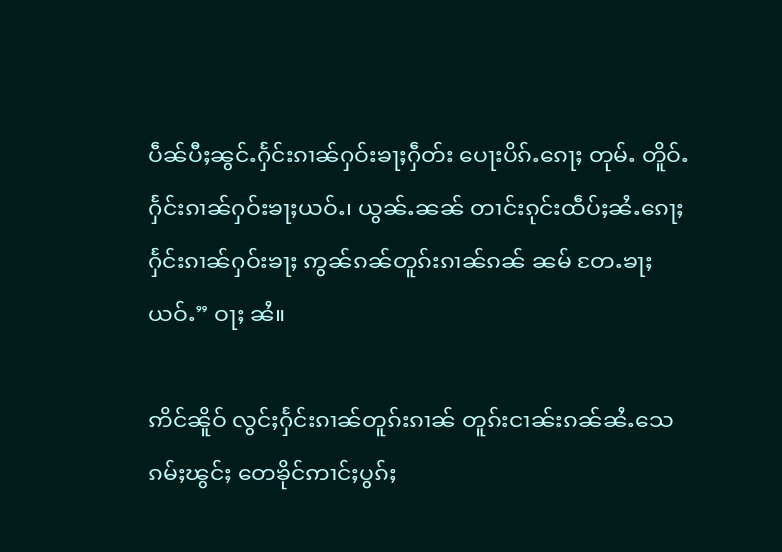ပဵၼ်ပီႈၼွင်ႉႁႅင်းၵၢၼ်ႁဝ်းၶႃႈႁဵတ်း ပေႃးပိၵ်ႉၵေႃႈ တုမ်ႉ တိူဝ်ႉႁႅင်းၵၢၼ်ႁဝ်းၶႃႈယဝ်ႉ၊ ယွၼ်ႉၼၼ် တၢင်းၵုင်းထဵပ်ႈၼႆႉၵေႃႈ ႁႅင်းၵၢၼ်ႁဝ်းၶႃႈ ဢွၼ်ၵၼ်တူၵ်းၵၢၼ်ၵၼ် ၼမ် တႄႉၶႃႈယဝ်ႉ” ဝႃႈ ၼႆ။

ဢိင်ၼိူဝ် လွင်ႈႁႅင်းၵၢၼ်တူၵ်းၵၢၼ် တူၵ်းငၢၼ်းၵၼ်ၼႆႉသေ ၵမ်ႈၽွင်ႈ တေၶိုင်ဢၢင်ႈပွၵ်ႈ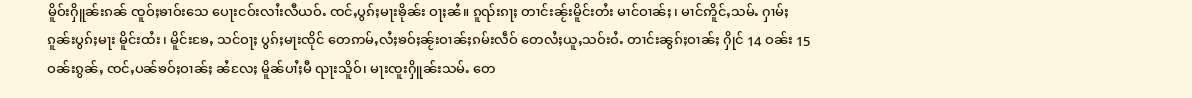မိူဝ်းႁိူၼ်းၵၼ် ၸူဝ်ႈၶၢဝ်းသေ ပေႃးငဝ်းလၢႆးလီယဝ်ႉ ၸင်ႇပွၵ်ႈမႃးၶိုၼ်း ဝႃႈၼႆ။ ၵူၺ်းၵႃႈ တၢင်းၼႂ်းမိူင်းတႆး မၢင်ဝၢၼ်ႈ၊ မၢင်ဢိူင်ႇသမ်ႉ ႁၢမ်ႈၵူၼ်းပွၵ်ႈမႃး မိူင်းထႆး၊ မိူင်းၶႄႇ သင်ဝႃႈ ပွၵ်ႈမႃးၸိုင် တေဢမ်ႇလႆႈၶဝ်ႈၼႂ်းဝၢၼ်ႈၵမ်းလဵဝ် တေလႆႈယူႇသဝ်းဝႆႉ တၢင်းၼွၵ်ႈဝၢၼ်ႈ ႁိုင် 14 ဝၼ်း 15 ဝၼ်းၵွၼ်ႇ ၸင်ႇပၼ်ၶဝ်ႈဝၢၼ်ႈ ၼႆလႄႈ မိူၼ်ပၢႆႈမီ ၺႃးသိူဝ်၊ မႃးၸူးႁိူၼ်းသမ်ႉ တေ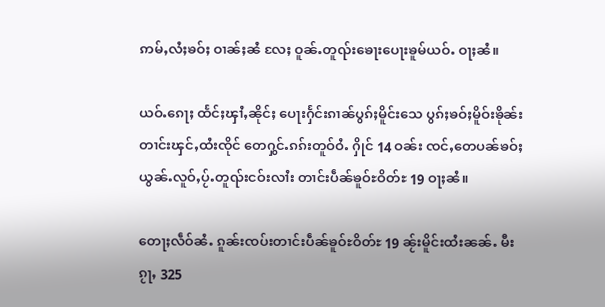ဢမ်ႇလႆႈၶဝ်ႈ ဝၢၼ်ႈၼႆ လႄႈ ဝူၼ်ႉတူၺ်းၶေႃးပေႃးၶူမ်ယဝ်ႉ ဝႃႈၼႆ။

ယဝ်ႉၵေႃႈ ထႅင်ႈၾၢႆႇၼိုင်ႈ ပေႃးႁႅင်းၵၢၼ်ပွၵ်ႈမိူင်းသေ ပွၵ်ႈၶဝ်ႈမိူဝ်းၶိုၼ်းတၢင်းၾင်ႇထႆးၸိုင် တေႁွင်ႉၵၵ်းတူဝ်ဝႆႉ ႁိုင် 14 ဝၼ်း ၸင်ႇတေပၼ်ၶဝ်ႈ ယွၼ်ႉလူဝ်ႇပႂ်ႉတူၺ်းငဝ်းလၢႆး တၢင်းပဵၼ်ၶူဝ်ႊဝိတ်ႊ 19 ဝႃႈၼႆ။

တေႃႈလဵဝ်ၼႆႉ ၵူၼ်းၸပ်းတၢင်းပဵၼ်ၶူဝ်ႊဝိတ်ႊ 19 ၼႂ်းမိူင်းထႆးၼၼ်ႉ မီးၵႂႃႇ 325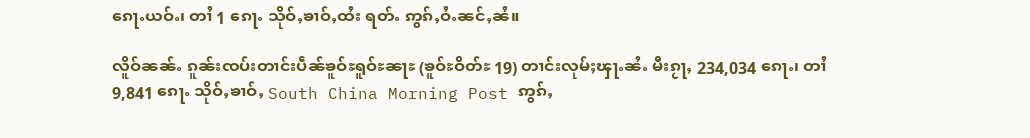ၵေႃႉယဝ်ႉ၊ တၢႆ 1 ၵေႃႉ သိုဝ်ႇၶၢဝ်ႇထႆး ရတ်ႉ ဢွၵ်ႇဝႆႉၼင်ႇၼႆ။

လိူဝ်ၼၼ်ႉ ၵူၼ်းၸပ်းတၢင်းပဵၼ်ၶူဝ်ႊရူဝ်ႊၼႃႊ (ၶူဝ်ႊဝိတ်ႊ 19) တၢင်းလုမ်ႈၾႃႉၼႆႉ မီးၵႂႃႇ 234,034 ၵေႃႉ၊ တၢႆ 9,841 ၵေႃႉ သိုဝ်ႇၶၢဝ်ႇ South China Morning Post ဢွၵ်ႇ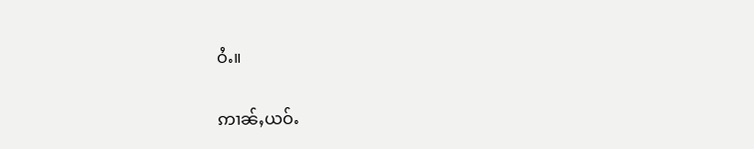ဝႆႉ။

ဢၢၼ်ႇယဝ်ႉ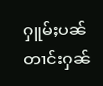ႁူမ်ႈပၼ်တၢင်းႁၼ်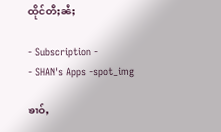ထိုင်တီႈၼႆႈ

- Subscription -
- SHAN's Apps -spot_img

ၶၢဝ်ႇ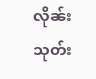လိုၼ်းသုတ်း